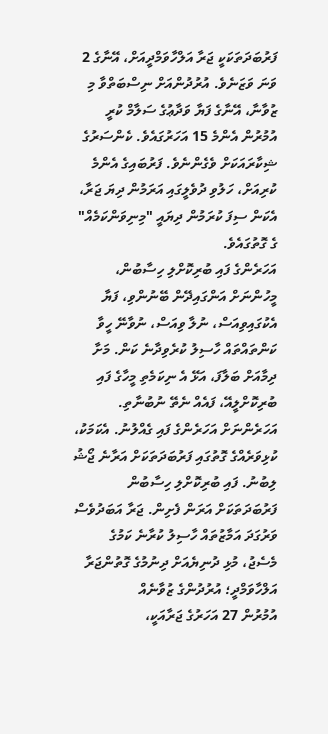ފަރުބަދަތަކަކީ ޖަރާ އަލްހާވަމްދީއަށް، އޭނާގެ 2 ވަނަ ވަޒަނެވެ. އުރުދުންއަށް ނިސްބަތްވާ މި ޒުވާނާ، އޭނާގެ ފަޔާ ވަދާޢުގެ ސަލާމް ކުރީ އުމުރުން އެންމެ 15 އަހަރުގައެވެ. ކެންސަރުގެ ޝިކާރައަކަށް ވެގެންނެވެ. ފަރުބައިގެ އެންމެ ކުރިއަށް، ހަލުވި ދުވެލީގައި އަރަމުން ދިޔަ ޖަރާ، އެކަން ސިފަ ކުރަމުން ދިޔައީ "މިނިވަންކަމެއް" ގެ ގޮތުގައެވެ.
އަހަރެންގެ ފައި ބުރިކޮށްލި ހިސާބުން، މީހުންނަށް އަންގައިދޭން ބޭނުންވި، ފަޔާ އެކުގައިވިއަސް، ނުލާ ވިއަސް، ނުވާނޭ ހީވާ ކަންތައްތައް ހާސިލު ކުރެވިދާނެ ކަން. މަށާ ދިމާއަށް ބަލާފަ، އަޅޭ އެ ނިކަމެތި މީހާގެ ފައި ބުރިކޮށްލީއޭ، ފައެއް ނެތޭ ނުބުނާތި. އަހަރެންނަށް އަހަރެންގެ ފައި ގެއްލުނު. އެކަމަކު، ކުޅިވަރެއްގެ ގޮތުގައި ފަރުބަދަތަކަށް އަރާނެ ޖޯޝު ލިބުނު. ފައި ބުރިކޮށްލި ހިސާބުން ފަރުބަދަތަކަށް އަރަން ފެށިން. ޖަރާ އަބަދުވެސް ވަރުގަދަ އަމާޒުތައް ހާސިލު ކުރާނެ ކަމުގެ މެސެޖު، މުޅި ދުނިޔެއަށް ދިނުމުގެ ގޮތުންޖަރާ އަލްހާވަމްދީ؛ އުރުދުންގެ ޒުވާނެއް
އުމުރުން 27 އަހަރުގެ ޖަރާއަކީ،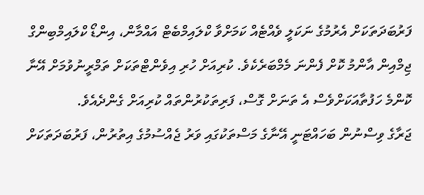ފަރުބަދަތަކަށް އެރުމުގެ ނަކަލީ ވެއްޓެއް ކަމަށްވާ ކްލައިމްބެޓް އައްމާން، އިންޑޯ ކްލައިމްބިންގް ޖިމްއިން އާންމު ކޮށް ފެންނަ މެމްބަރެކެވެ. ކުރިއަށް ހުރި އިވެންޓްތަކަށް ތަމްރީނުވުމަށް އޭނާ ކޮންމެ ހަފުތާއަކަށްވެސް އެ ތަނަށް ގޮސް، ފަރިތަކުރުންތައް ކުރިއަށް ގެންދެއެވެ.
ޖަރާގެ ވިސްނުން ބަހައްޓަނީ އޭނާގެ މަސްތަކުގައި ވަރު ޖެއްސުމުގެ އިތުރުން، ފަރުބަދަތަކަށް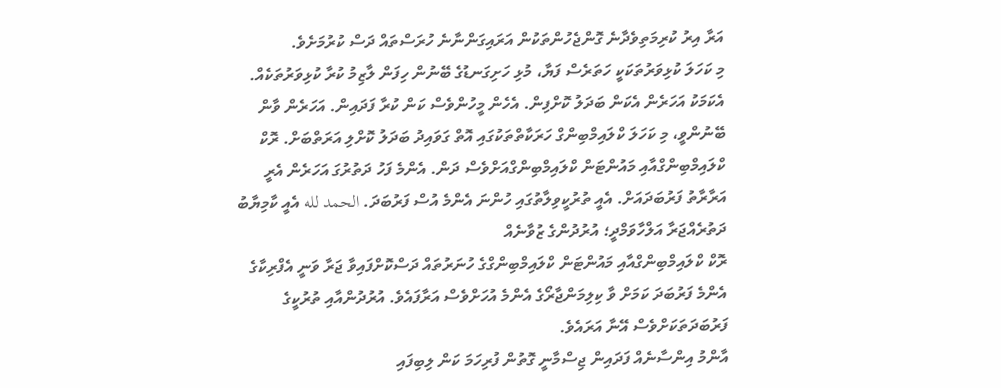އަރާ އިރު ކުރިމަތިވެދާނެ ގޮންޖެހުންތަކުން އަރައިގަންނާނެ ހުރަސްތައް ދަސް ކުރުމަށެވެ.
މި ކަހަލަ ކުޅިވަރުތަކަކީ ހަތަރެސް ފަޔާ، މުޅި ހަށިގަނޑުގެ ބޭނުން ހިފަން ލާޒިމު ކުރާ ކުޅިވަރުތަކެއް. އެކަމަކު އަހަރެން އެކަން ބަދަލު ކޮށްފިން. އެހެން މީހުންވެސް ކަން ކުރާ ފަދައިން. އަހަރެން ވާން ބޭނުންވީ، މި ކަހަލަ ކްލައިމްބިންގް ހަރަކާތްތަކުގައި އޮތް ގަވައިދު ބަދަލު ކޮށްލި އަރަތްބަށް. ރޮކް ކްލައިމްބިންގްއާއި މައުންޓަން ކްލައިމްބިންގްއަށްވެސް ދަން. އެންމެ ފަހު ދަތުރުގަ އަހަރެން އެރީ އަރާރާތު ފަރުބަދައަށް. އެއީ ތުރުކީވިލާތުގައި ހުންނަ އެންމެ އުސް ފަރުބަދަ. الحمد لله އެއީ ކާމިޔާބު ދަތުރެއްޖަރާ އަލްހާވަމްދީ؛ އުރުދުންގެ ޒުވާނެއް
ރޮކް ކްލައިމްބިންގްއާއި މައުންޓަން ކްލައިމްބިންގްގެ ހުނަރުތައް ދަސްކޮށްފައިވާ ޖަރާ ވަނީ އެފްރިކާގެ އެންމެ ފަރުބަދަ ކަމަށް ވާ ކިލިމަންޖާރޯގެ އެންމެ އުހަށްވެސް އަރާފައެވެ. އުރުދުންއާއި ތުރުކީގެ ފަރުބަދަތަކަށްވެސް އޭނާ އަރައެވެ.
އާންމު އިންސާނެއް ފަދައިން ޖިސްމާނީ ގޮތުން ފުރިހަމަ ކަން ލިބިފައި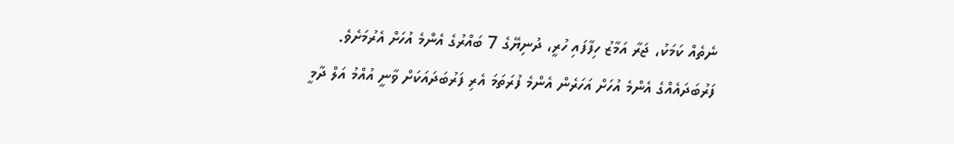ނެތެއް ކަމަކު، ޖަރާ އަމާޒު ހިފާފައި ހުރީ، ދުނިޔޭގެ 7 ބައްރުގެ އެންމެ އުހަށް އެރުމަށެވެ.
ފަރުބަދައެއްގެ އެންމެ އުހަށް އަހަރެން އެންމެ ފުރަތަމަ އެރި ފަރުބަދައަކަށް ވާނީ އުއްމު އަލް ދާމީ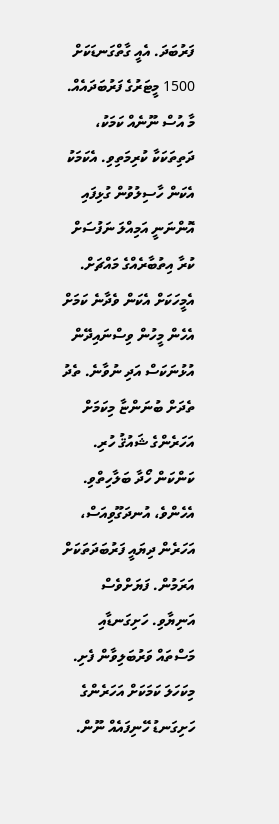ފަރުބަދަ. އެއީ ގާތްގަނޑަކަށް 1500 މީޓަރުގެ ފަރުބަދައެއް. މާ އުސް ނޫނެއް ކަމަކު، ދަތިތަކަކާ ކުރިމަތިވި. އެކަމަކު އެކަން ހާސިލުވުން ގުޅިފައި އޮންނަނީ އަމިއްލަ ނަފުސަށް ކުރާ އިތުބާރެއްގެ މައްޗަށް. އެމީހަކަށް އެކަން ވެދާނެ ކަމަށް އެހެން މީހުން ވިސްނައިދޭން އުޅުނަކަސް އަދި ނުވާނެ. ތެދު ތެދަށް ބުނަންޏާ މިކަމަށް އަހަރެންގެ ޝައުޤު ހުރި. ކަންކަން ހޯދާ ބަލާހިތްވި. އެހެންވެ، އުނދަގޫވިއަސް، އަހަރެން ދިޔައީ ފަރުބަދަތަކަށް އަރަމުން. ފަޔަށްވެސް އަނިޔާވި. ހަށިގަނޑާއި މަސްތައް ވަރުބަލިވާން ފެށި. މިކަހަލަ ކަމަކަށް އަހަރެންގެ ހަށިގަނޑު ހޭނިފައެއް ނޫން.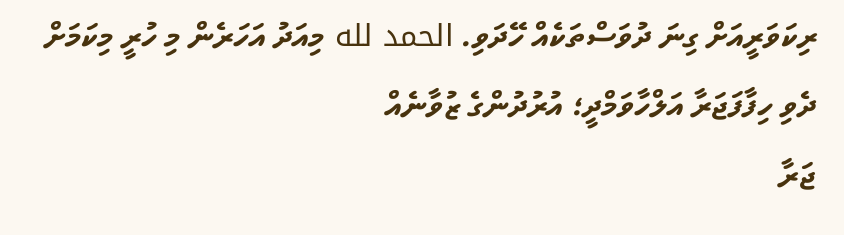ރިކަވަރީއަށް ގިނަ ދުވަސްތަކެއް ހޭދަވި. الحمد لله މިއަދު އަހަރެން މި ހުރީ މިކަމަށް ދެވި ހިފާފަޖަރާ އަލްހާވަމްދީ؛ އުރުދުންގެ ޒުވާނެއް
ޖަރާ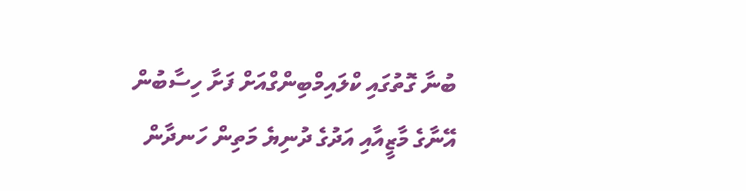ބުނާ ގޮތުގައި ކްލައިމްބިންގްއަށް ފަށާ ހިސާބުން އޭނާގެ މާޒީއާއި އަދުގެ ދުނިޔެ މަތިން ހަނދާން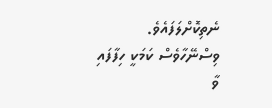ނެތިކޮށްލަފައެވެ. ވިސްނޭހާވެސް ކަމަކީ ހިފާފައި ވާ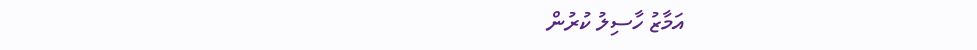އަމާޒު ހާސިލު ކުރުން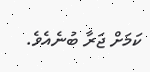ކަމަށް ޖަރާ ބުނެއެވެ.